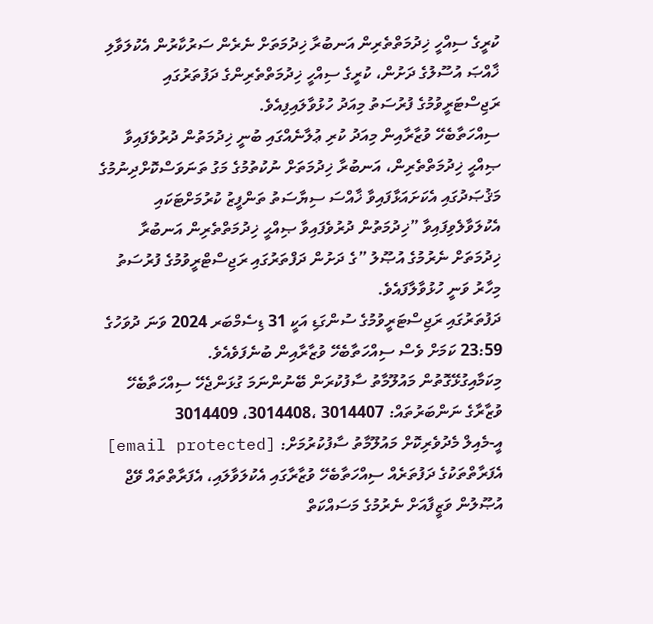ކުރީގެ ސިއްހީ ޚިދުމަތްތެރިން އަނބުރާ ޚިދުމަތަށް ނެރެން ސަރުކާރުން އެކުލަވާލި ޚާއްޞަ އުސޫލުގެ ދަށުން، ކުރީގެ ސިއްހީ ޚިދުމަތްތެރިންގެ ދަފުތަރުގައި ރަޖިސްޓަރީވުމުގެ ފުރުސަތު މިއަދު ހުޅުވާލައިފިއެވެ.
ސިއްހަތާބެހޭ ވުޒާރާއިން މިއަދު ކުރި ޢުލާނެއްގައި ބުނީ ޚިދުމަތުން ދުރުވެފައިވާ ޞިއްޙީ ޚިދުމަތްތެރިން، އަނބުރާ ޚިދުމަތަށް ނުކުތުމުގެ މަގު ތަނަވަސްކޮށްދިނުމުގެ މަޤުޞަދުގައި އެކަށައަޅާފައިވާ ޚާއްސަ ސިޔާސަތު ތަންފީޒު ކުރުމަށްޓަކައި އެކުލަވާލެވިފައިވާ ”ޚިދުމަތުން ދުރުވެފައިވާ ޞިއްޙީ ޚިދުމަތްތެރިން އަނބުރާ ޚިދުމަތަށް ނެރުމުގެ އުޞޫލު ”ގެ ދަށުން ދަފްތަރުގައި ރަޖިސްޓްރީވުމުގެ ފުރުސަތު މިހާރު ވަނީ ހުޅުވާލާފައެވެ.
ދަފުތަރުގައި ރަޖިސްޓަރީވުމުގެ ސުންގަޑި އަކީ 31 ޑިސެމްބަރ 2024 ވަނަ ދުވަހުގެ 23:59 ކަމަށް ވެސް ސިއްހަތާބެހޭ ވުޒާރާއިން ބުނެފަވެއެވެ.
މިކަމާއިގުޅޭގޮތުން މައުލޫމާތު ސާފުކުރަން ބޭނުންނަމަ ގުޅަންޖެހޭ ސިއްހަތާބެހޭ ވުޒާރާގެ ނަންބަރުތައް: 3014407 ،3014408، 3014409
އީ-މެއިލް މެދުވެރިކޮށް މައުލޫމާތު ސާފުކުރުމަށް: [email protected]
އެފަރާތްތަކުގެ ދަފުތަރެއް ސިއްހަތާބެހޭ ވުޒާރާގައި އެކުލަވާލައި، އެފަރާތްތައް ވޭޖް އުޞޫލުން ވަޒީފާއަށް ނެރުމުގެ މަސައްކަތް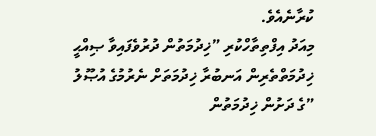ކުރާނެއެވެ.
މިއަދު އިފްތިތާހްކުރި ”ޚިދުމަތުން ދުރުވެފައިވާ ޞިއްޙީ ޚިދުމަތްތެރިން އަނބުރާ ޚިދުމަތަށް ނެރުމުގެ އުޞޫލު ”ގެ ދަށުން ޚިދުމަތުން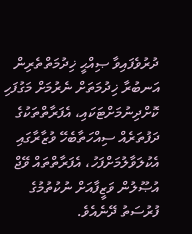ދުރުވެފައިވާ ޞިއްޙީ ޚިދުމަތްތެރިން އަނބުރާ ޚިދުމަތަށް ނެރުމަށް މަގުފަހި ކޮށްދިނުމަށްޓަކައި، އެފަރާތްތަކުގެ ދަފުތަރެއް ސިއްހަތާބެހޭ ވުޒާރާގައި އެކުލަވާލުމަށްފަހު، އެފަރާތްތައް ވޭޖް އުޞޫލުން ވަޒީފާއަށް ނުކުތުމުގެ ފުރުސަތު ދޭނެއެވެ.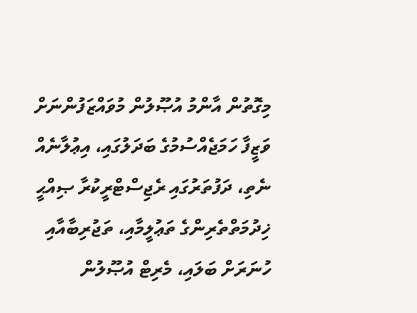މިގޮތުން އާންމު އުޞޫލުން މުވައްޒަފުންނަށް ވަޒީފާ ހަމަޖެއްސުމުގެ ބަދަލުގައި، އިޢުލާނެއް ނެތި، ދަފުތަރުގައި ރެޖިސްޓްރީކުރާ ޞިއްޙީ ޚިދުމަތްތެރިންގެ ތަޢުލީމާއި، ތަޖުރިބާއާއި ހުނަރަށް ބަލައި، މެރިޓް އުޞޫލުން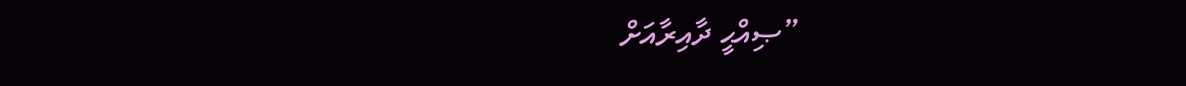”ޞިއްޙީ ދާއިރާއަށް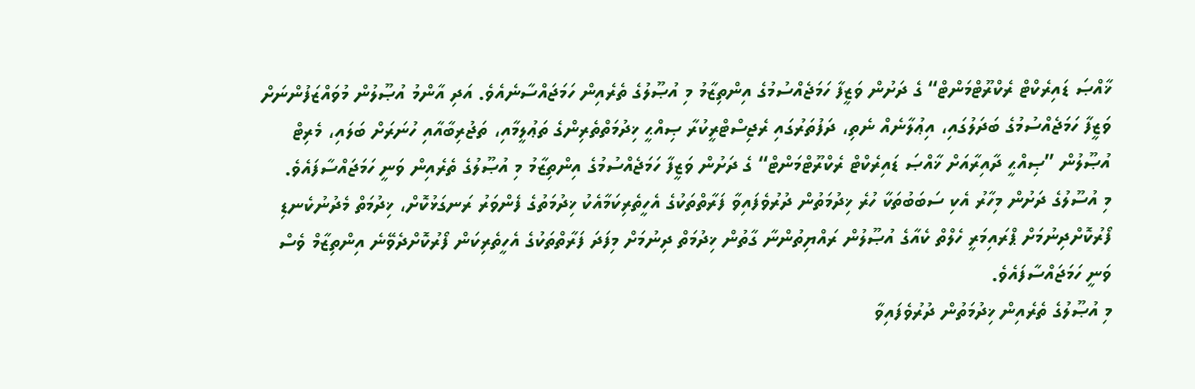ޚާއްޞަ ޑައިރެކްޓް ރެކްރޫޓްމަންޓް“ ގެ ދަށުން ވަޒީފާ ހަމަޖެއްސުމުގެ އިންތިޒާމު މި އުޞޫލުގެ ތެރެއިން ހަމަޖައްސާނެއެވެ. އަދި އާންމު އުޞޫލުން މުވައްޒަފުންނަށް ވަޒީފާ ހަމަޖެއްސުމުގެ ބަދަލުގައި، އިޢުލާނެއް ނެތި، ދަފުތަރުގައި ރެޖިސްޓްރީކުރާ ޞިއްޙީ ޚިދުމަތްތެރިންގެ ތަޢުލީމާއި، ތަޖުރިބާއާއި ހުނަރަށް ބަލައި، މެރިޓް އުޞޫލުން ”ޞިއްޙީ ދާއިރާއަށް ޚާއްޞަ ޑައިރެކްޓް ރެކްރޫޓްމަންޓް“ ގެ ދަށުން ވަޒީފާ ހަމަޖެއްސުމުގެ އިންތިޒާމު މި އުޞޫލުގެ ތެރެއިން ވަނީ ހަމަޖައްސާފައެވެ.
މި އުސޫލުގެ ދަށުން މިހާރު އެކި ސަބަބުތަކާ ހުރެ ޚިދުމަތުން ދުރުވެފައިވާ ފަރާތްތަކުގެ އެހީތެރިކަމާއެކު ޚިދުމަތުގެ ފެންވަރު ރަނގަޅުކޮށް، ޚިދުމަތް މެދުނުކެނޑި ފޯރުކޮށްދިނުމަށް ޕްރައިމަރީ ހެލްތް ކެއާގެ އުޞޫލުން ރައްޔިތުންނާ ގާތުން ޚިދުމަތް ދިނުމަށް މިފަދަ ފަރާތްތަކުގެ އެހީތެރިކަން ފޯރުކޮށްދެވޭނެ އިންތިޒާމް ވެސް ވަނީ ހަމަޖައްސާފައެވެ.
މި އުޞޫލުގެ ތެރެއިން ޚިދުމަތުން ދުރުވެފައިވާ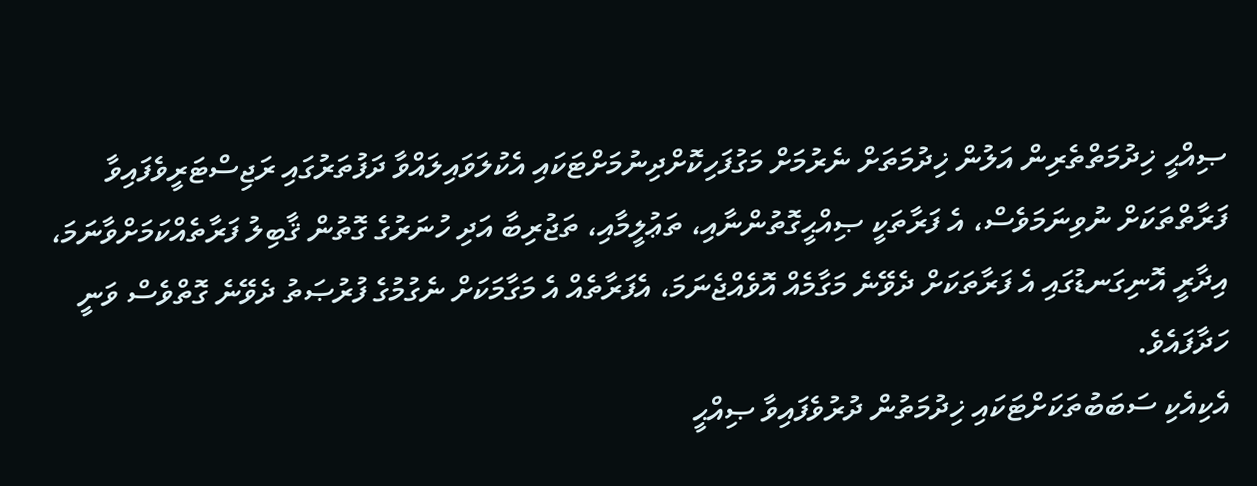ޞިއްޙީ ޚިދުމަތްތެރިން އަލުން ޚިދުމަތަށް ނެރުމަށް މަގުފަހިކޮށްދިނުމަށްޓަކައި އެކުލަވައިލައްވާ ދަފުތަރުގައި ރަޖިސްޓަރީވެފައިވާ ފަރާތްތަކަށް ނުވިނަމަވެސް، އެ ފަރާތަކީ ޞިއްޙީގޮތުންނާއި، ތަޢުލީމާއި، ތަޖުރިބާ އަދި ހުނަރުގެ ގޮތުން ޤާބިލު ފަރާތެއްކަމަށްވާނަމަ، އިދާރީ އޮނިގަނޑުގައި އެ ފަރާތަކަށް ދެވޭނެ މަގާމެއް އޮވެއްޖެނަމަ، އެފަރާތެއް އެ މަގާމަކަށް ނެގުމުގެ ފުރުޞަތު ދެވޭނެ ގޮތްވެސް ވަނީ ހަދާފައެވެ.
އެކިއެކި ސަބަބުތަކަށްޓަކައި ޚިދުމަތުން ދުރުވެފައިވާ ޞިއްޙީ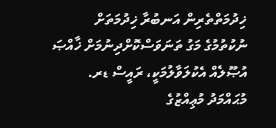ޚިދުމަތްތެރިން އަނބުރާ ޚިދުމަތަށް ނުކުތުމުގެ މަގު ތަނަވަސްކޮށްދިނުމަށް ޚާއްޞަ އުޞޫލެއް އެކުލަވާލުމަކީ، ރައީސް ޑރ. މުޙައްމަދު މުޢިއްޒުގެ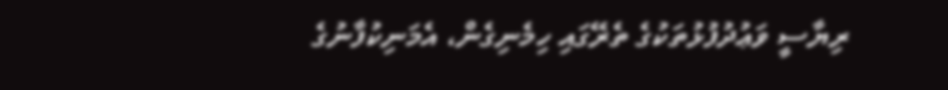ރިޔާސީ ވަޢުދުފުޅުތަކުގެ ތެރޭގައި ހިމެނިގެން، އެމަނިކުފާނުގެ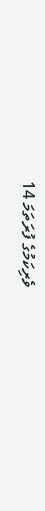ވެރިކަމުގެ ފުރަތަމަ 14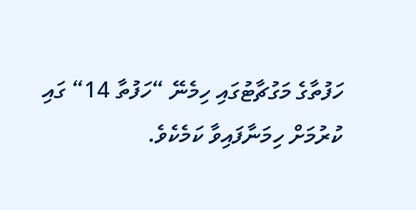ހަފުތާގެ މަގުޗާޓުގައި ހިމެނޭ “ހަފުތާ 14“ ގައި ކުރުމަށް ހިމަނާފައިވާ ކަމެކެވެ.